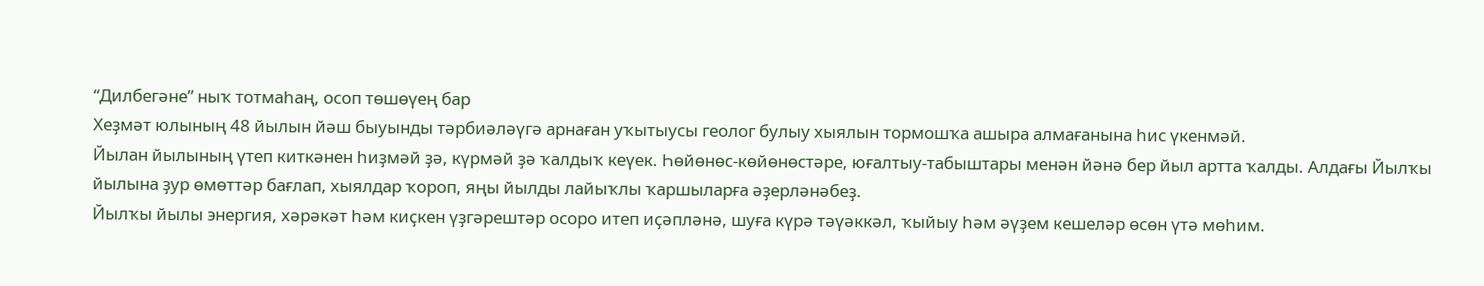“Дилбегәне” ныҡ тотмаһаң, осоп төшөүең бар
Хеҙмәт юлының 48 йылын йәш быуынды тәрбиәләүгә арнаған уҡытыусы геолог булыу хыялын тормошҡа ашыра алмағанына һис үкенмәй.
Йылан йылының үтеп киткәнен һиҙмәй ҙә, күрмәй ҙә ҡалдыҡ кеүек. Һөйөнөс-көйөнөстәре, юғалтыу-табыштары менән йәнә бер йыл артта ҡалды. Алдағы Йылҡы йылына ҙур өмөттәр бағлап, хыялдар ҡороп, яңы йылды лайыҡлы ҡаршыларға әҙерләнәбеҙ.
Йылҡы йылы энергия, хәрәкәт һәм киҫкен үҙгәрештәр осоро итеп иҫәпләнә, шуға күрә тәүәккәл, ҡыйыу һәм әүҙем кешеләр өсөн үтә мөһим.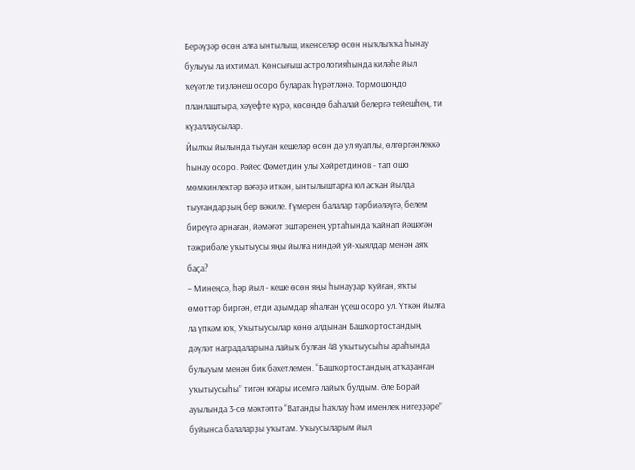Берәүҙәр өсөн алға ынтылыш, икенселәр өсөн ныҡлыҡҡа һынау булыуы ла ихтимал. Көнсығыш астрологияһында киләһе йыл ҡеүәтле тиҙләнеш осоро булараҡ һүрәтләнә. Тормошоңдо планлаштыра, хәүефте күрә, көсөңдө баһалай белергә тейешһең, ти күҙаллаусылар.
Йылҡы йылында тыуған кешеләр өсөн дә ул яуаплы, өлгөргәнлеккә һынау осоро. Рәйес Фәметдин улы Хәйретдинов - тап ошо мөмкинлектәр вәғәҙә иткән, ынтылыштарға юл асҡан йылда тыуғандарҙың бер вәкиле. Ғүмерен балалар тәрбиәләүгә, белем биреүгә арнаған, йәмәғәт эштәренең уртаһында ҡайнап йәшәгән тәжрибәле уҡытыусы яңы йылға ниндәй уй-хыялдар менән аяҡ баҫа?
– Минеңсә, һәр йыл - кеше өсөн яңы һынауҙар ҡуйған, яҡты өмөттәр биргән, етди аҙымдар яһалған үҫеш осоро ул. Үткән йылға ла үпкәм юҡ, Уҡытыусылар көнө алдынан Башҡортостандың дәүләт наградаларына лайыҡ булған 48 уҡытыусыһы араһында булыуым менән бик бәхетлемен. “Башҡортостандың атҡаҙанған уҡытыусыһы” тигән юғары исемгә лайыҡ булдым. Әле Борай ауылында 3-сө мәктәптә “Ватанды һаҡлау һәм именлек нигеҙҙәре” буйынса балаларҙы уҡытам. Уҡыусыларым йыл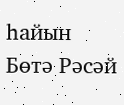һайын Бөтә Рәсәй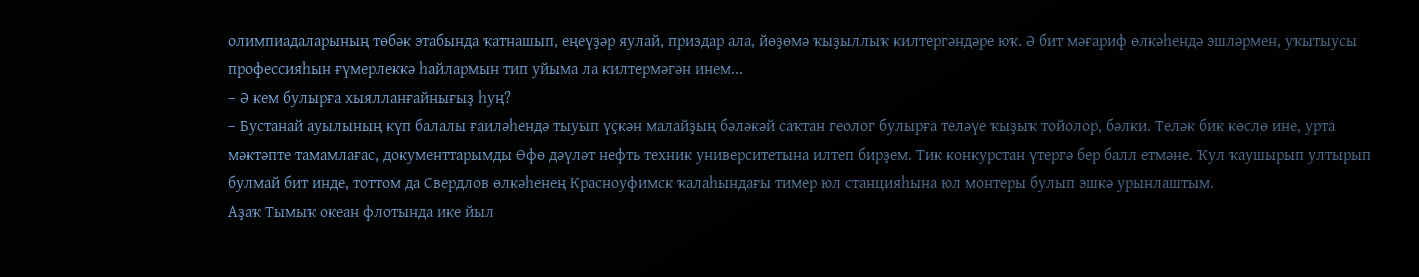олимпиадаларының төбәк этабында ҡатнашып, еңеүҙәр яулай, приздар ала, йөҙөмә ҡыҙыллыҡ килтергәндәре юҡ. Ә бит мәғариф өлкәһендә эшләрмен, уҡытыусы профессияһын ғүмерлеккә һайлармын тип уйыма ла килтермәгән инем...
– Ә кем булырға хыялланғайнығыҙ һуң?
– Бустанай ауылының күп балалы ғаиләһендә тыуып үҫкән малайҙың бәләкәй саҡтан геолог булырға теләүе ҡыҙыҡ тойолор, бәлки. Теләк бик көслө ине, урта мәктәпте тамамлағас, документтарымды Өфө дәүләт нефть техник университетына илтеп бирҙем. Тик конкурстан үтергә бер балл етмәне. Ҡул ҡаушырып ултырып булмай бит инде, тоттом да Свердлов өлкәһенең Красноуфимск ҡалаһындағы тимер юл станцияһына юл монтеры булып эшкә урынлаштым.
Аҙаҡ Тымыҡ океан флотында ике йыл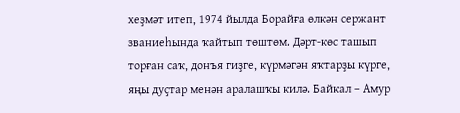хеҙмәт итеп, 1974 йылда Борайға өлкән сержант званиеһында ҡайтып төштөм. Дәрт-көс ташып торған саҡ, донъя гиҙге, күрмәгән яҡтарҙы күрге, яңы дуҫтар менән аралашҡы килә. Байкал – Амур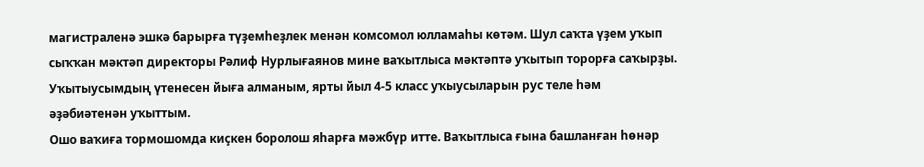магистраленә эшкә барырға түҙемһеҙлек менән комсомол юлламаһы көтәм. Шул саҡта үҙем уҡып сыҡҡан мәктәп директоры Рәлиф Нурлығаянов мине ваҡытлыса мәктәптә уҡытып торорға саҡырҙы. Уҡытыусымдың үтенесен йыға алманым, ярты йыл 4-5 класс уҡыусыларын рус теле һәм әҙәбиәтенән уҡыттым.
Ошо ваҡиға тормошомда киҫкен боролош яһарға мәжбүр итте. Ваҡытлыса ғына башланған һөнәр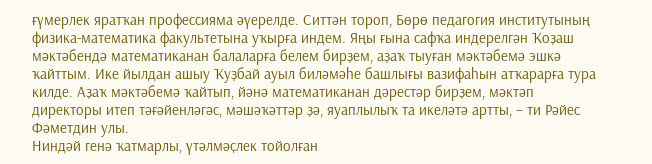ғүмерлек яратҡан профессияма әүерелде. Ситтән тороп, Бөрө педагогия институтының физика-математика факультетына уҡырға индем. Яңы ғына сафҡа индерелгән Ҡоҙаш мәктәбендә математиканан балаларға белем бирҙем, аҙаҡ тыуған мәктәбемә эшкә ҡайттым. Ике йылдан ашыу Ҡуҙбай ауыл биләмәһе башлығы вазифаһын атҡарарға тура килде. Аҙаҡ мәктәбемә ҡайтып, йәнә математиканан дәрестәр бирҙем, мәктәп директоры итеп тәғәйенләгәс, мәшәҡәттәр ҙә, яуаплылыҡ та икеләтә артты, – ти Рәйес Фәметдин улы.
Ниндәй генә ҡатмарлы, үтәлмәҫлек тойолған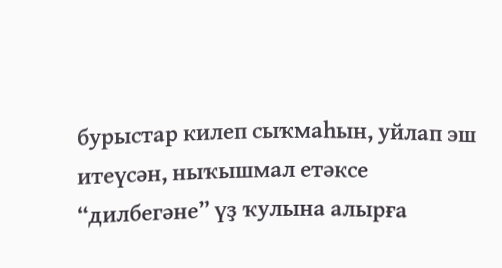бурыстар килеп сыҡмаһын, уйлап эш итеүсән, ныҡышмал етәксе “дилбегәне” үҙ ҡулына алырға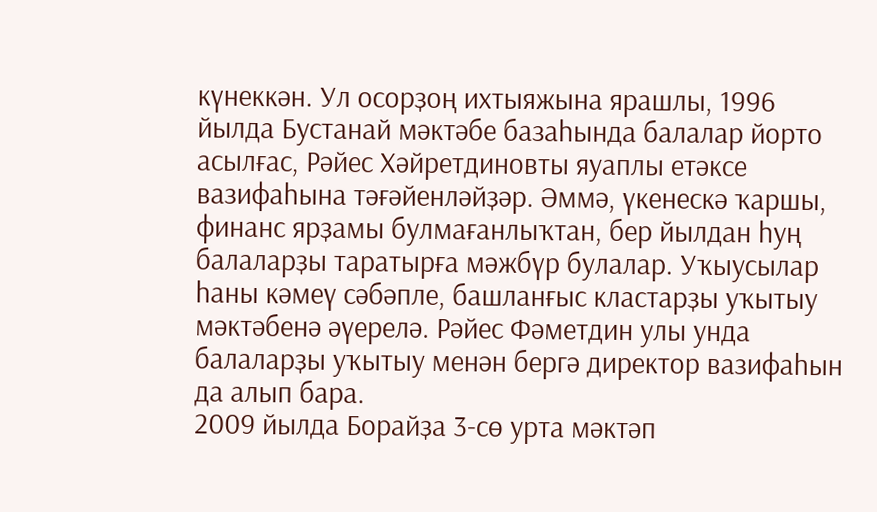күнеккән. Ул осорҙоң ихтыяжына ярашлы, 1996 йылда Бустанай мәктәбе базаһында балалар йорто асылғас, Рәйес Хәйретдиновты яуаплы етәксе вазифаһына тәғәйенләйҙәр. Әммә, үкенескә ҡаршы, финанс ярҙамы булмағанлыҡтан, бер йылдан һуң балаларҙы таратырға мәжбүр булалар. Уҡыусылар һаны кәмеү сәбәпле, башланғыс кластарҙы уҡытыу мәктәбенә әүерелә. Рәйес Фәметдин улы унда балаларҙы уҡытыу менән бергә директор вазифаһын да алып бара.
2009 йылда Борайҙа 3-сө урта мәктәп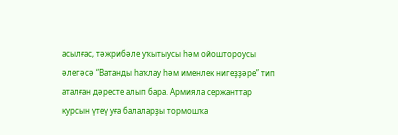асылғас, тәжрибәле уҡытыусы һәм ойоштороусы әлегәсә “Ватанды һаҡлау һәм именлек нигеҙҙәре” тип аталған дәресте алып бара. Армияла сержанттар курсын үтеү уға балаларҙы тормошҡа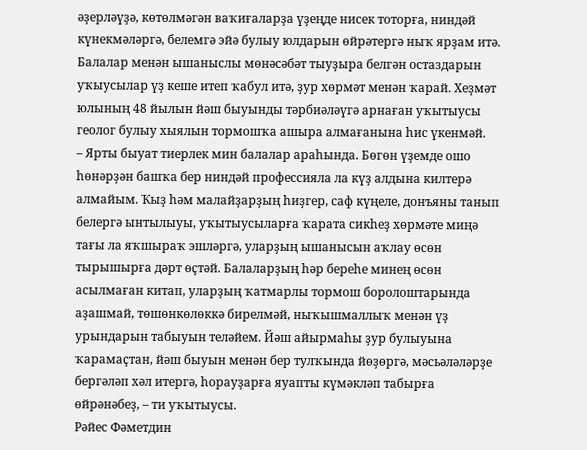әҙерләүҙә, көтөлмәгән ваҡиғаларҙа үҙеңде нисек тоторға, ниндәй күнекмәләргә, белемгә эйә булыу юлдарын өйрәтергә ныҡ ярҙам итә. Балалар менән ышаныслы мөнәсәбәт тыуҙыра белгән остаздарын уҡыусылар үҙ кеше итеп ҡабул итә, ҙур хөрмәт менән ҡарай. Хеҙмәт юлының 48 йылын йәш быуынды тәрбиәләүгә арнаған уҡытыусы геолог булыу хыялын тормошҡа ашыра алмағанына һис үкенмәй.
– Ярты быуат тиерлек мин балалар араһында. Бөгөн үҙемде ошо һөнәрҙән башҡа бер ниндәй профессияла ла күҙ алдына килтерә алмайым. Ҡыҙ һәм малайҙарҙың һиҙгер, саф күңеле, донъяны танып белергә ынтылыуы, уҡытыусыларға ҡарата сикһеҙ хөрмәте миңә тағы ла яҡшыраҡ эшләргә, уларҙың ышанысын аҡлау өсөн тырышырға дәрт өҫтәй. Балаларҙың һәр береһе минең өсөн асылмаған китап, уларҙың ҡатмарлы тормош боролоштарында аҙашмай, төшөнкөлөккә бирелмәй, ныҡышмаллыҡ менән үҙ урындарын табыуын теләйем. Йәш айырмаһы ҙур булыуына ҡарамаҫтан, йәш быуын менән бер тулҡында йөҙөргә, мәсьәләләрҙе бергәләп хәл итергә, һорауҙарға яуапты күмәкләп табырға өйрәнәбеҙ, – ти уҡытыусы.
Рәйес Фәметдин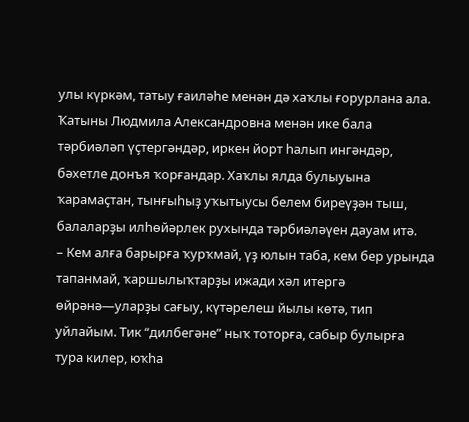улы күркәм, татыу ғаиләһе менән дә хаҡлы ғорурлана ала. Ҡатыны Людмила Александровна менән ике бала тәрбиәләп үҫтергәндәр, иркен йорт һалып ингәндәр, бәхетле донъя ҡорғандар. Хаҡлы ялда булыуына ҡарамаҫтан, тынғыһыҙ уҡытыусы белем биреүҙән тыш, балаларҙы илһөйәрлек рухында тәрбиәләүен дауам итә.
– Кем алға барырға ҡурҡмай, үҙ юлын таба, кем бер урында тапанмай, ҡаршылыҡтарҙы ижади хәл итергә өйрәнә—уларҙы сағыу, күтәрелеш йылы көтә, тип уйлайым. Тик “дилбегәне” ныҡ тоторға, сабыр булырға тура килер, юҡһа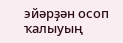эйәрҙән осоп ҡалыуың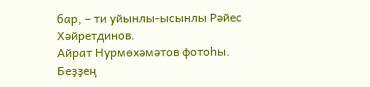бар, – ти уйынлы-ысынлы Рәйес Хәйретдинов.
Айрат Нурмөхәмәтов фотоһы.
Беҙҙең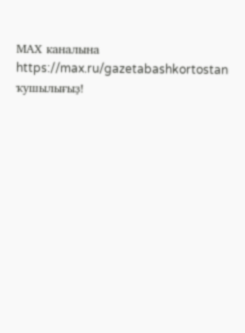МАХ каналына https://max.ru/gazetabashkortostan ҡушылығыҙ!